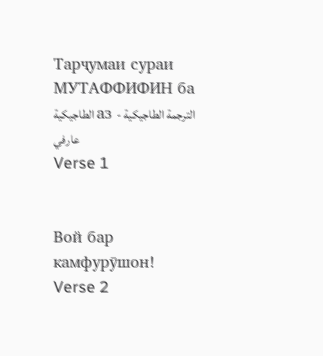Тарҷумаи сураи МУТАФФИФИН ба الطاجيكية аз الترجمة الطاجيكية - عارفي
Verse 1


Вой бар камфурӯшон!
Verse 2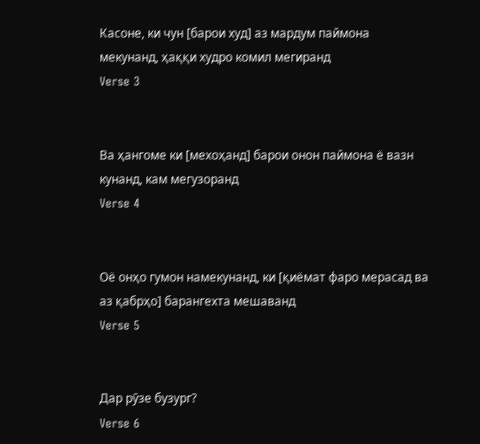Касоне, ки чун [барои худ] аз мардум паймона мекунанд, ҳаққи худро комил мегиранд
Verse 3


Ва ҳангоме ки [мехоҳанд] барои онон паймона ё вазн кунанд, кам мегузоранд
Verse 4


Оё онҳо гумон намекунанд, ки [қиёмат фаро мерасад ва аз қабрҳо] барангехта мешаванд
Verse 5


Дар рӯзе бузург?
Verse 6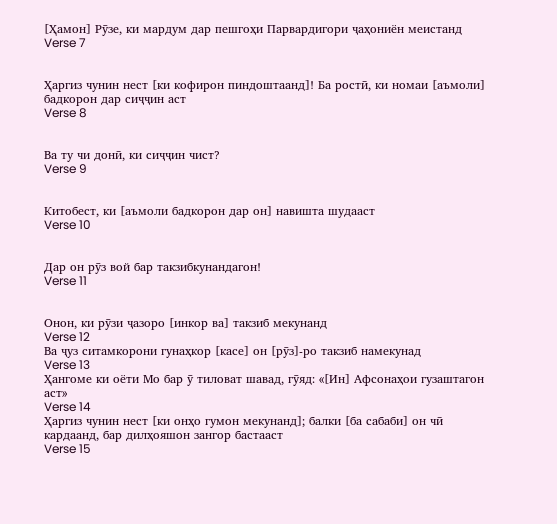[Ҳамон] Рӯзе, ки мардум дар пешгоҳи Парвардигори ҷаҳониён меистанд
Verse 7


Ҳаргиз чунин нест [ки кофирон пиндоштаанд]! Ба ростӣ, ки номаи [аъмоли] бадкорон дар сиҷҷин аст
Verse 8


Ва ту чи донӣ, ки сиҷҷин чист?
Verse 9


Китобест, ки [аъмоли бадкорон дар он] навишта шудааст
Verse 10


Дар он рӯз вой бар такзибкунандагон!
Verse 11


Онон, ки рӯзи ҷазоро [инкор ва] такзиб мекунанд
Verse 12
Ва ҷуз ситамкорони гунаҳкор [касе] он [рӯз]-ро такзиб намекунад
Verse 13
Ҳангоме ки оёти Мо бар ӯ тиловат шавад, гӯяд: «[Ин] Афсонаҳои гузаштагон аст»
Verse 14
Ҳаргиз чунин нест [ки онҳо гумон мекунанд]; балки [ба сабаби] он чӣ кардаанд, бар дилҳояшон зангор бастааст
Verse 15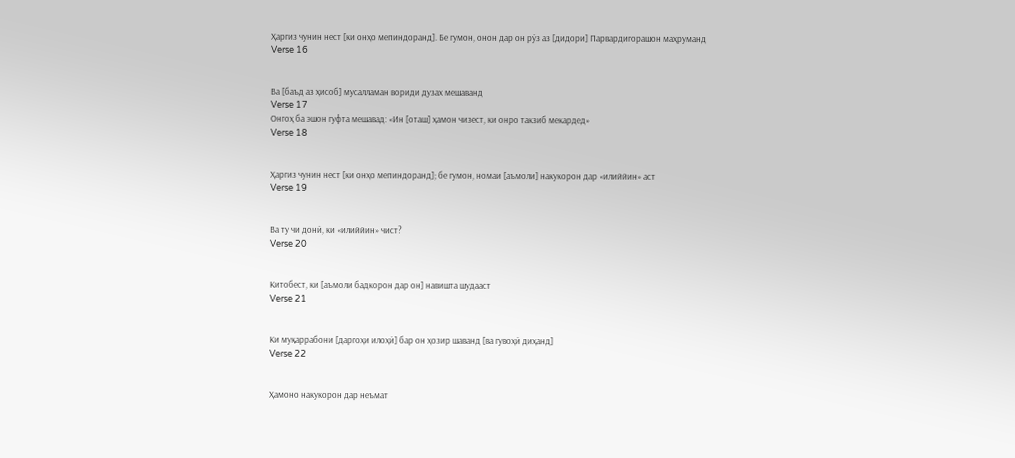Ҳаргиз чунин нест [ки онҳо мепиндоранд]. Бе гумон, онон дар он рӯз аз [дидори] Парвардигорашон маҳруманд
Verse 16


Ва [баъд аз ҳисоб] мусалламан вориди дузах мешаванд
Verse 17
Онгоҳ ба эшон гуфта мешавад: «Ин [оташ] ҳамон чизест, ки онро такзиб мекардед»
Verse 18


Ҳаргиз чунин нест [ки онҳо мепиндоранд]; бе гумон, номаи [аъмоли] накукорон дар «илиййин» аст
Verse 19


Ва ту чи донӣ, ки «илиййин» чист?
Verse 20


Китобест, ки [аъмоли бадкорон дар он] навишта шудааст
Verse 21


Ки муқаррабони [даргоҳи илоҳӣ] бар он ҳозир шаванд [ва гувоҳӣ диҳанд]
Verse 22


Ҳамоно накукорон дар неъмат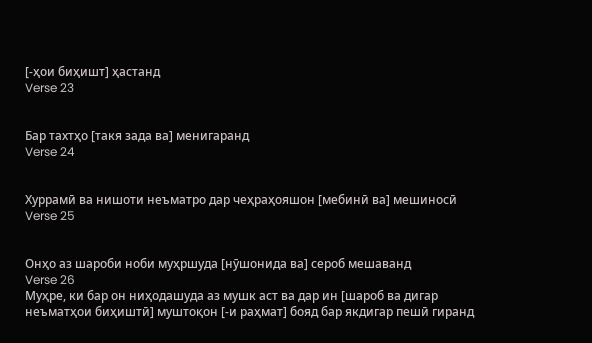[-ҳои биҳишт] ҳастанд
Verse 23


Бар тахтҳо [такя зада ва] менигаранд
Verse 24


Хуррамӣ ва нишоти неъматро дар чеҳраҳояшон [мебинӣ ва] мешиносӣ
Verse 25


Онҳо аз шароби ноби муҳршуда [нӯшонида ва] сероб мешаванд
Verse 26
Муҳре, ки бар он ниҳодашуда аз мушк аст ва дар ин [шароб ва дигар неъматҳои биҳиштӣ] муштоқон [-и раҳмат] бояд бар якдигар пешӣ гиранд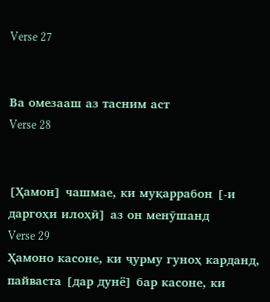Verse 27


Ва омезааш аз тасним аст
Verse 28


[Ҳамон] чашмае, ки муқаррабон [-и даргоҳи илоҳӣ] аз он менӯшанд
Verse 29
Ҳамоно касоне, ки ҷурму гуноҳ карданд, пайваста [дар дунё] бар касоне, ки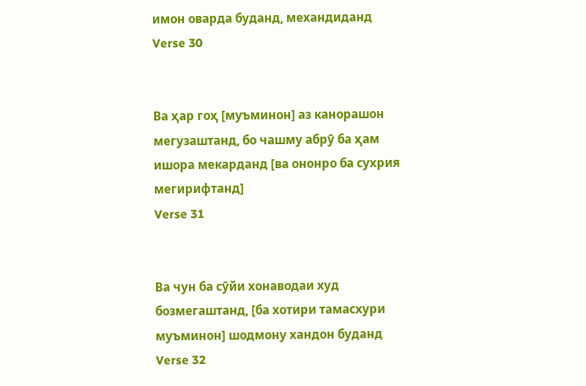имон оварда буданд, механдиданд
Verse 30


Ва ҳар гоҳ [муъминон] аз канорашон мегузаштанд, бо чашму абрӯ ба ҳам ишора мекарданд [ва ононро ба сухрия мегирифтанд]
Verse 31


Ва чун ба сӯйи хонаводаи худ бозмегаштанд, [ба хотири тамасхури муъминон] шодмону хандон буданд
Verse 32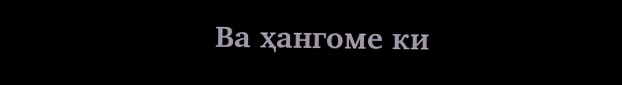Ва ҳангоме ки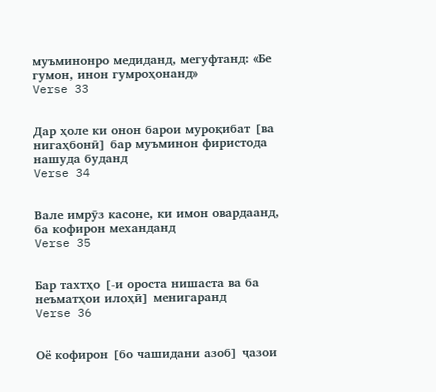муъминонро медиданд, мегуфтанд: «Бе гумон, инон гумроҳонанд»
Verse 33


Дар ҳоле ки онон барои муроқибат [ва нигаҳбонӣ] бар муъминон фиристода нашуда буданд
Verse 34


Вале имрӯз касоне, ки имон овардаанд, ба кофирон механданд
Verse 35


Бар тахтҳо [-и ороста нишаста ва ба неъматҳои илоҳӣ] менигаранд
Verse 36


Оё кофирон [бо чашидани азоб] ҷазои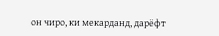он чиро, ки мекарданд, дарёфт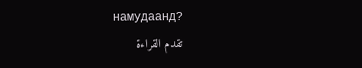намудаанд?
تقدم القراءة